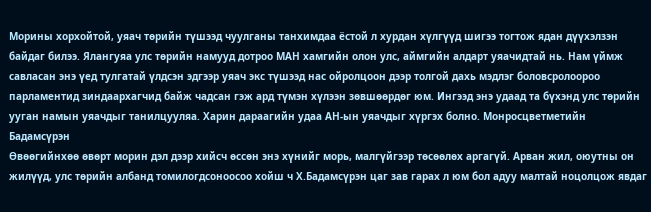Морины хорхойтой, уяач төрийн түшээд чуулганы танхимдаа ёстой л хурдан хүлгүүд шигээ тогтож ядан дүүхэлзэн байдаг билээ. Ялангуяа улс төрийн намууд дотроо МАН хамгийн олон улс, аймгийн алдарт уяачидтай нь. Нам үймж савласан энэ үед тулгатай үлдсэн эдгээр уяач экс түшээд нас ойролцоон дээр толгой дахь мэдлэг боловсролоороо парламентид зиндаархагчид байж чадсан гэж ард түмэн хүлээн зөвшөөрдөг юм. Ингээд энэ удаад та бүхэнд улс төрийн ууган намын уяачдыг танилцууляа. Харин дараагийн удаа АН-ын уяачдыг хүргэх болно. Монросцветметийн Бадамсүрэн
Өвөөгийнхөө өвөрт морин дэл дээр хийсч өссөн энэ хүнийг морь, малгүйгээр төсөөлөх аргагүй. Арван жил, оюутны он жилүүд, улс төрийн албанд томилогдсоноосоо хойш ч Х.Бадамсүрэн цаг зав гарах л юм бол адуу малтай ноцолцож явдаг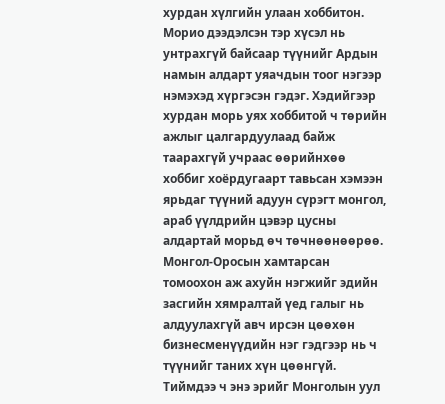хурдан хүлгийн улаан хоббитон. Морио дээдэлсэн тэр хүсэл нь унтрахгүй байсаар түүнийг Ардын намын алдарт уяачдын тоог нэгээр нэмэхэд хүргэсэн гэдэг. Хэдийгээр хурдан морь уях хоббитой ч төрийн ажлыг цалгардуулаад байж таарахгүй учраас өөрийнхөө хоббиг хоёрдугаарт тавьсан хэмээн ярьдаг түүний адуун сүрэгт монгол, араб үүлдрийн цэвэр цусны алдартай морьд өч төчнөөнөөрөө. Монгол-Оросын хамтарсан томоохон аж ахуйн нэгжийг эдийн засгийн хямралтай үед галыг нь алдуулахгүй авч ирсэн цөөхөн бизнесменүүдийн нэг гэдгээр нь ч түүнийг таних хүн цөөнгүй. Тиймдээ ч энэ эрийг Монголын уул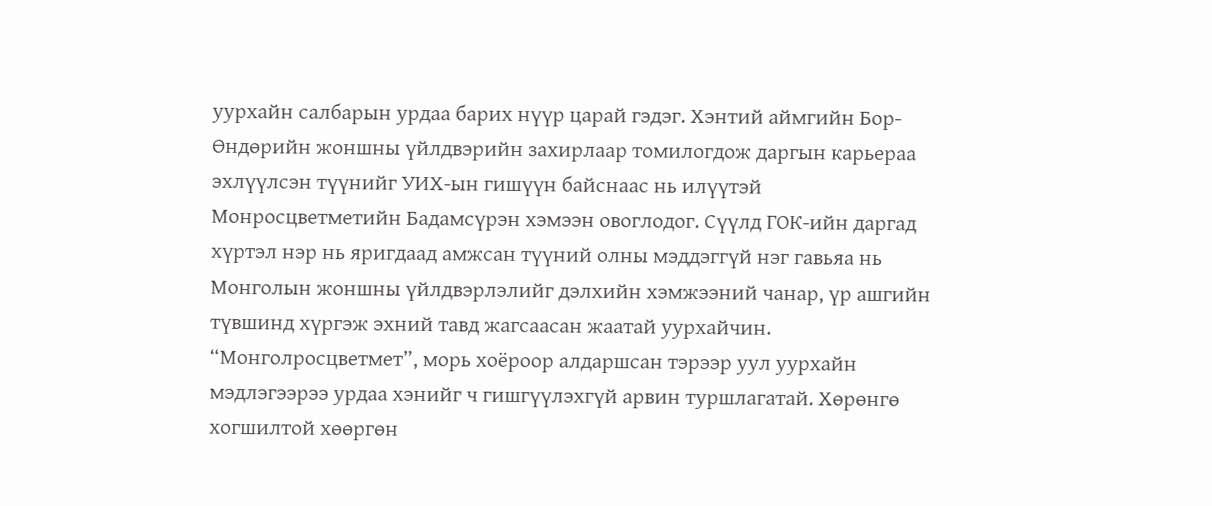уурхайн салбарын урдаа барих нүүр царай гэдэг. Хэнтий аймгийн Бор-Өндөрийн жоншны үйлдвэрийн захирлаар томилогдож даргын карьераа эхлүүлсэн түүнийг УИХ-ын гишүүн байснаас нь илүүтэй Монросцветметийн Бадамсүрэн хэмээн овоглодог. Сүүлд ГОК-ийн даргад хүртэл нэр нь яригдаад амжсан түүний олны мэддэггүй нэг гавьяа нь Монголын жоншны үйлдвэрлэлийг дэлхийн хэмжээний чанар, үр ашгийн түвшинд хүргэж эхний тавд жагсаасан жаатай уурхайчин. “Монголросцветмет”, морь хоёроор алдаршсан тэрээр уул уурхайн мэдлэгээрээ урдаа хэнийг ч гишгүүлэхгүй арвин туршлагатай. Хөрөнгө хогшилтой хөөргөн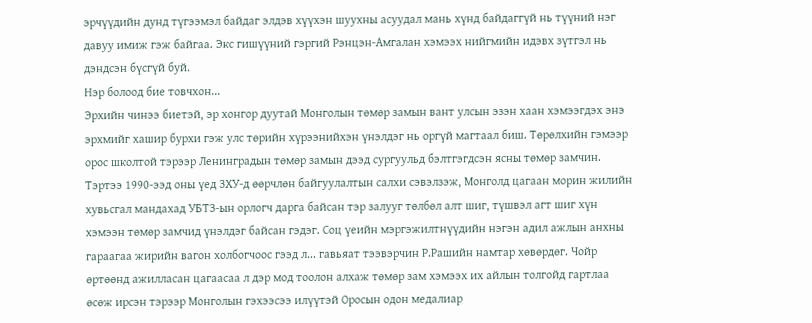эрчүүдийн дунд түгээмэл байдаг элдэв хүүхэн шуухны асуудал мань хүнд байдаггүй нь түүний нэг давуу имиж гэж байгаа. Экс гишүүний гэргий Рэнцэн-Амгалан хэмээх нийгмийн идэвх зүтгэл нь дэндсэн бүсгүй буй.
Нэр болоод бие товчхон...
Эрхийн чинээ биетэй, эр хонгор дуутай Монголын төмөр замын вант улсын эзэн хаан хэмээгдэх энэ эрхмийг хашир бурхи гэж улс төрийн хүрээнийхэн үнэлдэг нь оргүй магтаал биш. Төрөлхийн гэмээр орос школтой тэрээр Ленинградын төмөр замын дээд сургуульд бэлтгэгдсэн ясны төмөр замчин. Тэртээ 1990-ээд оны үед ЗХУ-д өөрчлөн байгуулалтын салхи сэвэлзэж, Монголд цагаан морин жилийн хувьсгал мандахад УБТЗ-ын орлогч дарга байсан тэр залууг төлбөл алт шиг, түшвэл агт шиг хүн хэмээн төмөр замчид үнэлдэг байсан гэдэг. Соц үеийн мэргэжилтнүүдийн нэгэн адил ажлын анхны гараагаа жирийн вагон холбогчоос гээд л... гавьяат тээвэрчин Р.Рашийн намтар хөвөрдөг. Чойр өртөөнд ажилласан цагаасаа л дэр мод тоолон алхаж төмөр зам хэмээх их айлын толгойд гартлаа өсөж ирсэн тэрээр Монголын гэхээсээ илүүтэй Оросын одон медалиар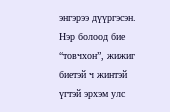энгэрээ дүүргэсэн. Нэр болоод бие “товчхон”, жижиг биетэй ч жинтэй үгтэй эрхэм улс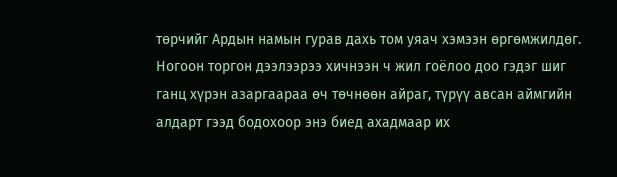төрчийг Ардын намын гурав дахь том уяач хэмээн өргөмжилдөг. Ногоон торгон дээлээрээ хичнээн ч жил гоёлоо доо гэдэг шиг ганц хүрэн азаргаараа өч төчнөөн айраг, түрүү авсан аймгийн алдарт гээд бодохоор энэ биед ахадмаар их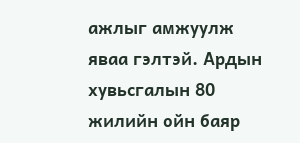ажлыг амжуулж яваа гэлтэй. Ардын хувьсгалын 80 жилийн ойн баяр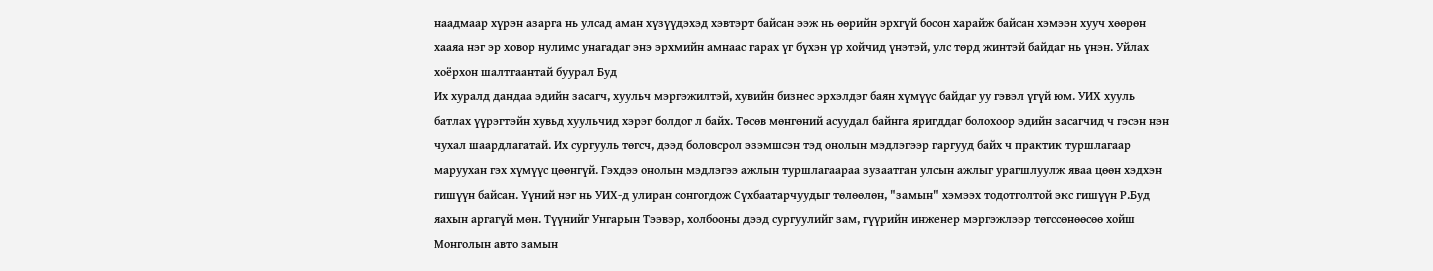наадмаар хүрэн азарга нь улсад аман хүзүүдэхэд хэвтэрт байсан ээж нь өөрийн эрхгүй босон харайж байсан хэмээн хууч хөөрөн хааяа нэг эр ховор нулимс унагадаг энэ эрхмийн амнаас гарах үг бүхэн үр хойчид үнэтэй, улс төрд жинтэй байдаг нь үнэн. Уйлах хоёрхон шалтгаантай буурал Буд
Их хуралд дандаа эдийн засагч, хуульч мэргэжилтэй, хувийн бизнес эрхэлдэг баян хүмүүс байдаг уу гэвэл үгүй юм. УИХ хууль батлах үүрэгтэйн хувьд хуульчид хэрэг болдог л байх. Төсөв мөнгөний асуудал байнга яригддаг болохоор эдийн засагчид ч гэсэн нэн чухал шаардлагатай. Их сургууль төгсч, дээд боловсрол эзэмшсэн тэд онолын мэдлэгээр гаргууд байх ч практик туршлагаар маруухан гэх хүмүүс цөөнгүй. Гэхдээ онолын мэдлэгээ ажлын туршлагаараа зузаатган улсын ажлыг урагшлуулж яваа цөөн хэдхэн гишүүн байсан. Үүний нэг нь УИХ-д улиран сонгогдож Сүхбаатарчуудыг төлөөлөн, "замын" хэмээх тодотголтой экс гишүүн Р.Буд яахын аргагүй мөн. Түүнийг Унгарын Тээвэр, холбооны дээд сургуулийг зам, гүүрийн инженер мэргэжлээр төгссөнөөсөө хойш Монголын авто замын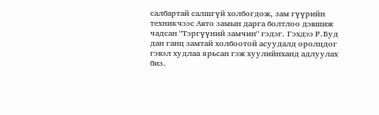салбартай салшгүй холбогдож, зам гүүрийн техникчээс Авто замын дарга болтлоо дэвшиж чадсан "Тэргүүний замчин" гэдэг. Гэхдээ Р.Буд дан ганц замтай холбоотой асуудалд оролцдог гэвэл худлаа ярьсан гэж хуулийнханд адлуулах биз.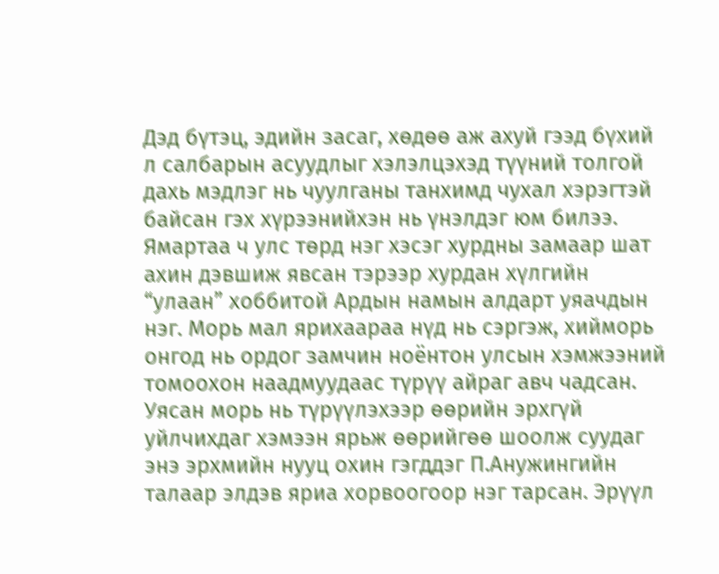Дэд бүтэц, эдийн засаг, хөдөө аж ахуй гээд бүхий л салбарын асуудлыг хэлэлцэхэд түүний толгой дахь мэдлэг нь чуулганы танхимд чухал хэрэгтэй байсан гэх хүрээнийхэн нь үнэлдэг юм билээ. Ямартаа ч улс төрд нэг хэсэг хурдны замаар шат ахин дэвшиж явсан тэрээр хурдан хүлгийн “улаан” хоббитой Ардын намын алдарт уяачдын нэг. Морь мал ярихаараа нүд нь сэргэж, хийморь онгод нь ордог замчин ноёнтон улсын хэмжээний томоохон наадмуудаас түрүү айраг авч чадсан. Уясан морь нь түрүүлэхээр өөрийн эрхгүй уйлчихдаг хэмээн ярьж өөрийгөө шоолж суудаг энэ эрхмийн нууц охин гэгддэг П.Анужингийн талаар элдэв яриа хорвоогоор нэг тарсан. Эрүүл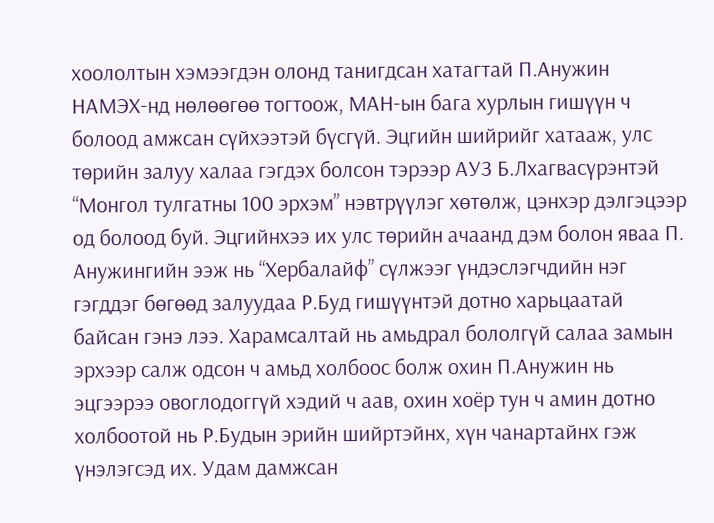хоололтын хэмээгдэн олонд танигдсан хатагтай П.Анужин НАМЭХ-нд нөлөөгөө тогтоож, МАН-ын бага хурлын гишүүн ч болоод амжсан сүйхээтэй бүсгүй. Эцгийн шийрийг хатааж, улс төрийн залуу халаа гэгдэх болсон тэрээр АУЗ Б.Лхагвасүрэнтэй “Монгол тулгатны 100 эрхэм” нэвтрүүлэг хөтөлж, цэнхэр дэлгэцээр од болоод буй. Эцгийнхээ их улс төрийн ачаанд дэм болон яваа П. Анужингийн ээж нь “Хербалайф” сүлжээг үндэслэгчдийн нэг гэгддэг бөгөөд залуудаа Р.Буд гишүүнтэй дотно харьцаатай байсан гэнэ лээ. Харамсалтай нь амьдрал бололгүй салаа замын эрхээр салж одсон ч амьд холбоос болж охин П.Анужин нь эцгээрээ овоглодоггүй хэдий ч аав, охин хоёр тун ч амин дотно холбоотой нь Р.Будын эрийн шийртэйнх, хүн чанартайнх гэж үнэлэгсэд их. Удам дамжсан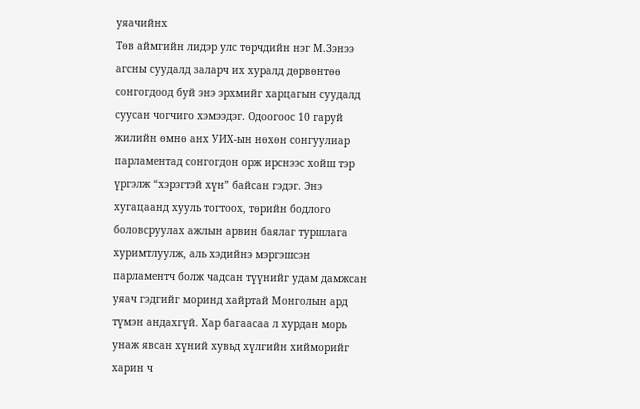уяачийнх
Төв аймгийн лидэр улс төрчдийн нэг М.Зэнээ агсны суудалд заларч их хуралд дөрвөнтөө сонгогдоод буй энэ эрхмийг харцагын суудалд суусан чогчиго хэмээдэг. Одоогоос 10 гаруй жилийн өмнө анх УИХ-ын нөхөн сонгуулиар парламентад сонгогдон орж ирснээс хойш тэр үргэлж “хэрэгтэй хүн” байсан гэдэг. Энэ хугацаанд хууль тогтоох, төрийн бодлого боловсруулах ажлын арвин баялаг туршлага хуримтлуулж, аль хэдийнэ мэргэшсэн парламентч болж чадсан түүнийг удам дамжсан уяач гэдгийг моринд хайртай Монголын ард түмэн андахгүй. Хар багаасаа л хурдан морь унаж явсан хүний хувьд хүлгийн хийморийг харин ч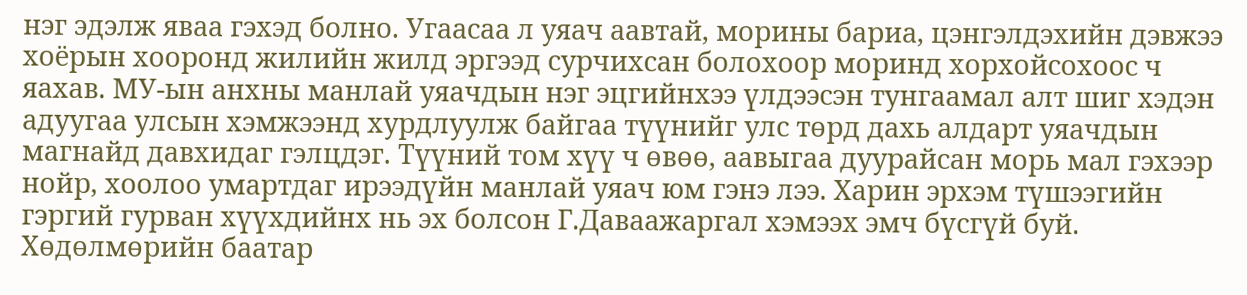нэг эдэлж яваа гэхэд болно. Угаасаа л уяач аавтай, морины бариа, цэнгэлдэхийн дэвжээ хоёрын хооронд жилийн жилд эргээд сурчихсан болохоор моринд хорхойсохоос ч яахав. МУ-ын анхны манлай уяачдын нэг эцгийнхээ үлдээсэн тунгаамал алт шиг хэдэн адуугаа улсын хэмжээнд хурдлуулж байгаа түүнийг улс төрд дахь алдарт уяачдын магнайд давхидаг гэлцдэг. Түүний том хүү ч өвөө, аавыгаа дуурайсан морь мал гэхээр нойр, хоолоо умартдаг ирээдүйн манлай уяач юм гэнэ лээ. Харин эрхэм түшээгийн гэргий гурван хүүхдийнх нь эх болсон Г.Даваажаргал хэмээх эмч бүсгүй буй. Хөдөлмөрийн баатар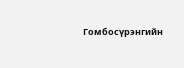Гомбосүрэнгийн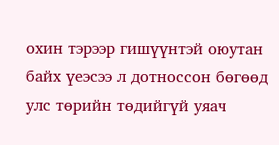охин тэрээр гишүүнтэй оюутан байх үеэсээ л дотноссон бөгөөд улс төрийн төдийгүй уяач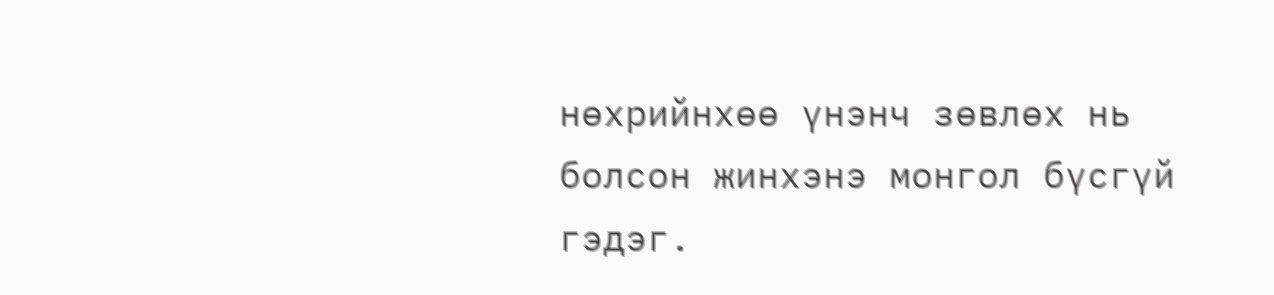нөхрийнхөө үнэнч зөвлөх нь болсон жинхэнэ монгол бүсгүй гэдэг.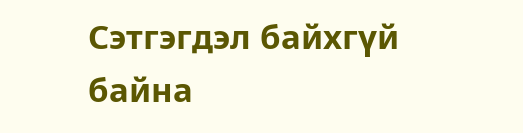Сэтгэгдэл байхгүй байна